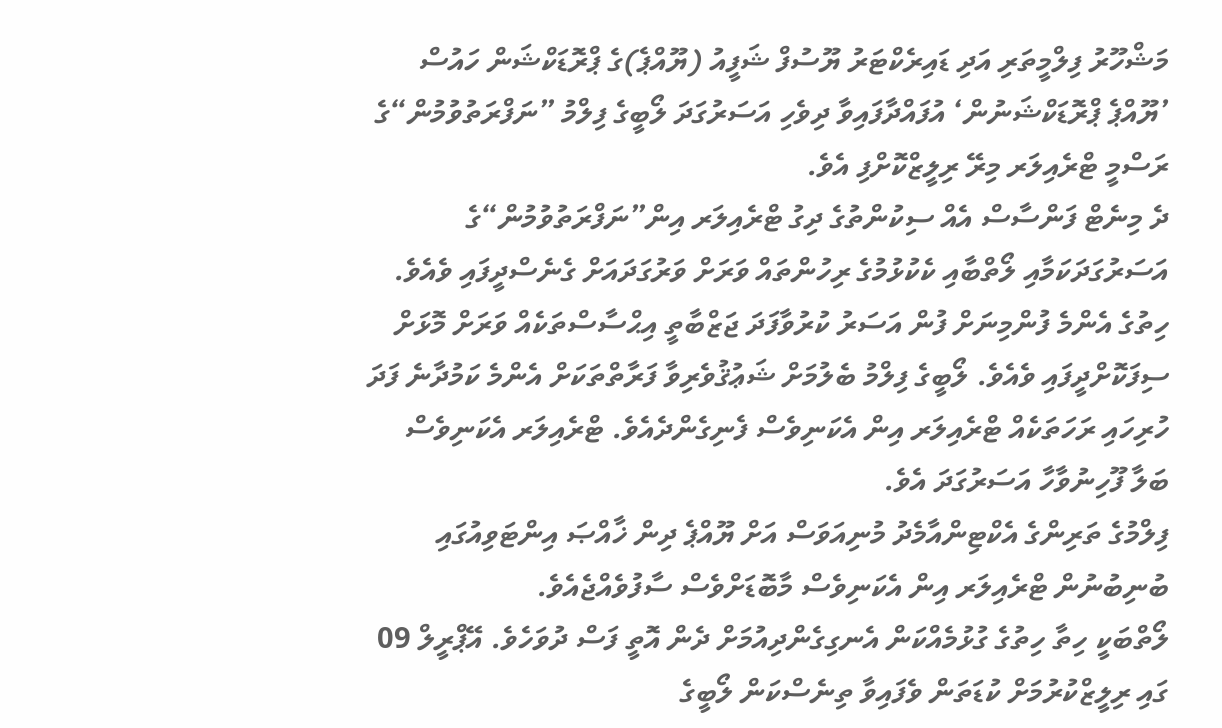މަޝްހޫރު ފިލްމީތަރި އަދި ޑައިރެކްޓަރު ޔޫސުފް ޝަފީއު (ޔޫއްޕެ)ގެ ޕްރޮޑަކްޝަން ހައުސް ’ޔޫއްޕެ ޕްރޮޑަކްޝަނުން‘ އުފައްދާފައިވާ ދިވެހި އަސަރުގަދަ ލޯބީގެ ފިލްމު ”ނަފްރަތުވުމުން“ގެ ރަސްމީ ޓްރެއިލަރ މިރޭ ރިލީޒްކޮށްފި އެވެ.
ދެ މިނެޓް ފަންސާސް އެއް ސިކުންތުގެ ދިގު ޓްރެއިލަރ އިން”ނަފްރަތުވުމުން“ގެ އަސަރުގަދަކަމާއި ލޯތްބާއި ކެކުޅުމުގެ ރިހުންތައް ވަރަށް ވަރުގަދައަށް ގެނެސްދީފައި ވެއެވެ. ހިތުގެ އެންމެ ފުންމިނަށް ފުން އަސަރު ކުރުވާފަދަ ޖަޒްބާތީ އިޙްސާސްތަކެއް ވަރަށް މޮޅަށް ސިފަކޮށްދީފައި ވެއެވެ. ލޯބީގެ ފިލްމު ބެލުމަށް ޝަޢުޤުވެރިވާ ފަރާތްތަކަށް އެންމެ ކަމުދާނެ ފަދަ ހުރިހައި ރަހަތަކެއް ޓްރެއިލަރ އިން އެކަނިވެސް ފެނިގެންދެއެވެ. ޓްރެއިލަރ އެކަނިވެސް ބަލާ ފޫހިނުވާހާ އަސަރުގަދަ އެވެ.
ފިލްމުގެ ތަރިންގެ އެކްޓިންއާމެދު މުނިއަވަސް އަށް ޔޫއްޕެ ދިން ޚާއްޞަ އިންޓަވިއުގައި ބުނިބުނުން ޓްރެއިލަރ އިން އެކަނިވެސް މާބޮޑަށްވެސް ސާފުވެއްޖެއެވެ.
ލޯތްބަކީ ހިތާ ހިތުގެ ގުޅުމެއްކަން އެނގިގެންދިއުމަށް ދެން އޮތީ ފަސް ދުވަހެވެ. އޭޕްރީލް 09 ގައި ރިލީޒްކުރުމަށް ކުޑަތަން ވެފައިވާ ތިނެސްކަން ލޯބީގެ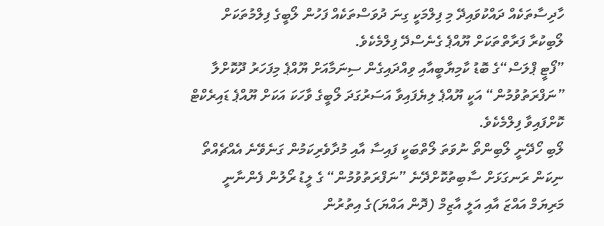ހާދިސާތަކެއް ދައްކުވައިދޭ މި ފިލްމަކީ ގިނަ ދުވަސްތަކެއް ފަހުން ލޯބީގެ ފިލްމުތަކަށް ލޯބިކުރާ ފަރާތްތަކަށް ޔޫއްޕެ ގެނެސްދޭ ފިލްމެކެވެ.
”ފޯޓީ ޕްލަސް“ގެ ބޮޑު ކާމިޔާބީއާއި ވިއްދައިގެން ސިނަމާއަށް ޔޫއްޕެ މިފަހަރު ދޫކޮށްލާ ”ނަފްރަތުވުމުން“ އަކީ ޔޫއްޕެ ލިޔެފައިވާ އަސަރުގަދަ ލޯބީގެ ވާހަކަ އަކަށް ޔޫއްޕެ ޑައިރެކްޓް ކޮށްފައިވާ ފިލްމެކެވެ.
ލޯބި ހޯދޭނީ ލޯބިންތޯ ނުވަތަ ލޯތްބަކީ ފައިސާ އާއި މުދާވެރިކަމުން ގަނެވޭނެ އެއްޗެއްތޯ ނިކަން ރަނގަޅަށް ސާބިތުކޮށްދޭނެ ”ނަފްރަތުވުމުން“ ގެ ލީޑު ރޯލުން ފެންނާނީ މަރިޔަމް އައްޒަ އާއި އަލީ އާޒިމް (ދޮން އައްޔަ)ގެ އިތުރުން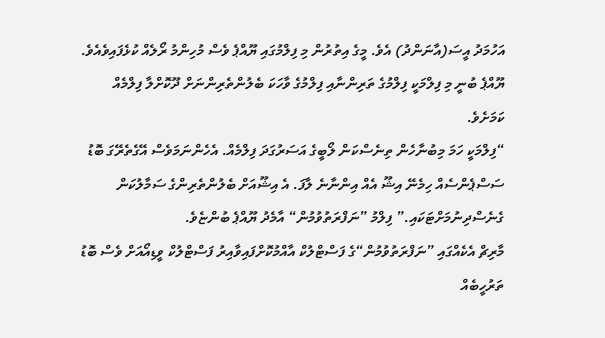އަހުމަދު އީސަ(އާނަންދު) އެވެ. މީގެ އިތުރުން މި ފިލްމުގައި ޔޫއްޕެ ވެސް މުހިންމު ރޯލެއް ކުޅެފައިވެއެވެ.
ޔޫއްޕެ ބުނީ މި ފިލްމަކީ ފިލްމުގެ ތަރިންނާއި ފިލްމުގެ ވާހަކަ ބެލުންތެރިންނަށް ދޫކޮށްލާ ފިލްމެއް ކަމަށެވެ.
“ފިލްމަކީ ހަމަ މިބުނާހެން ތިނެސްކަން ލޯބީގެ އަސަރުގަދަ ފިލްމެއް. އެހެންނަމަވެސް އޭގެތެރޭގަ ބޮޑު ސަސްޕެންސެއް ހިމެނޭ އިޝޫ އެއް އިންނާނެ ލާފަ. އެ އިޝޫއަށް ބެލުންތެރިންގެ ސަމާލުކަން ގެނެސްދިނުމަށްޓަކައި.” ފިލްމު ”ނަފްރަތުވުމުން“ އާމެދު ޔޫއްޕެ ބުންޏެވެ.
މާރިޗް އެކެއްގައި ”ނަފްރަތުވުމުން“ގެ ފަސްޓްލުކް އާއްމުކޮށްފައިވާއިރު ފަސްޓްލުކް ވީޑިއޯއަށް ވެސް ބޮޑު ތަރުހީބެއް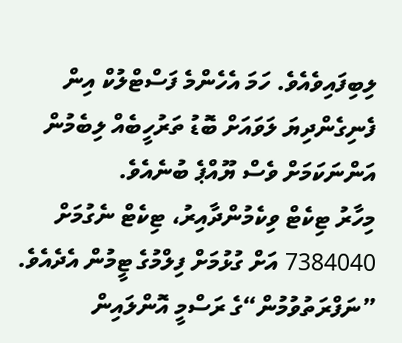ލިބިފައިވެއެވެ. ހަމަ އެހެންމެ ފަސްޓްލުކް އިން ފެނިގެންދިޔަ ލަވައަށް ބޮޑު ތަރުހީބެއް ލިބެމުން އަންނަކަމަށް ވެސް ޔޫއްޕެ ބުނެއެވެ.
މިހާރު ޓިކެޓް ވިކެމުންދާއިރު، ޓިކެޓް ނެގުމަށް 7384040 އަށް ގުޅުމަށް ފިލްމުގެ ޓީމުން އެދެއެވެ.
”ނަފްރަތުވުމުން“ގެ ރަސްމީ އޮންލައިން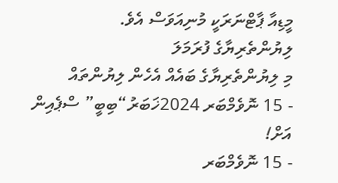މީޑިއާ ޕާޓްނަރަކީ މުނިއަވަސް އެވެ.
ލިޔުންތެރިޔާގެ ފުރަމަލަ
މި ލިޔުންތެރިޔާގެ ބައެއް އެހެން ލިޔުންތައް
- 15 ނޮވެމްބަރ 2024ޚަބަރު“ބިބީ” ސްޕެއިން އަށް!
- 15 ނޮވެމްބަރ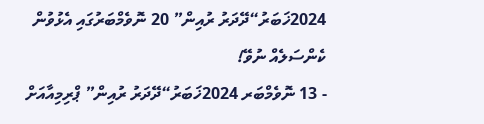2024ޚަބަރު“ދޭދަރު ރުއިން” 20 ނޮވެމްބަރުގައި އެޅުވުން ކެންސަލެއް ނުވޭ!
- 13 ނޮވެމްބަރ 2024ޚަބަރު“ދޭދަރު ރުއިން” ޕްރިމިއާއަށް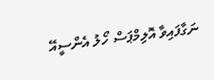ނަގާފައިވާ އޮލިމްޕަސް ހޯލު އެންސީއޭ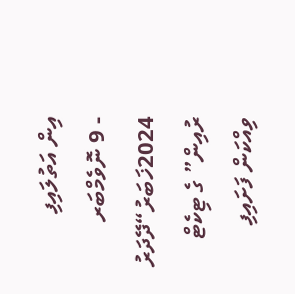އިން އަތުލައިފި
- 9 ނޮވެމްބަރ 2024ޚަބަރު“ދޭދަރު ރުއިން” ގެ ޓިކެޓް ވިއްކަން ފަށައިފި